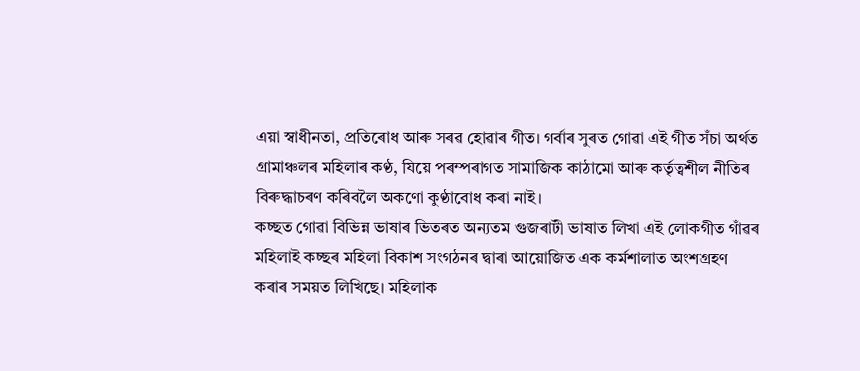এয়া স্বাধীনতা, প্ৰতিৰোধ আৰু সৰৱ হোৱাৰ গীত। গৰ্বাৰ সুৰত গোৱা এই গীত সঁচা অৰ্থত গ্ৰামাঞ্চলৰ মহিলাৰ কণ্ঠ, যিয়ে পৰম্পৰাগত সামাজিক কাঠামো আৰু কৰ্তৃত্বশীল নীতিৰ বিৰুদ্ধাচৰণ কৰিবলৈ অকণো কুণ্ঠাবোধ কৰা নাই।
কচ্ছত গোৱা বিভিন্ন ভাষাৰ ভিতৰত অন্যতম গুজৰাটী ভাষাত লিখা এই লোকগীত গাঁৱৰ মহিলাই কচ্ছৰ মহিলা বিকাশ সংগঠনৰ দ্বাৰা আয়োজিত এক কৰ্মশালাত অংশগ্ৰহণ কৰাৰ সময়ত লিখিছে। মহিলাক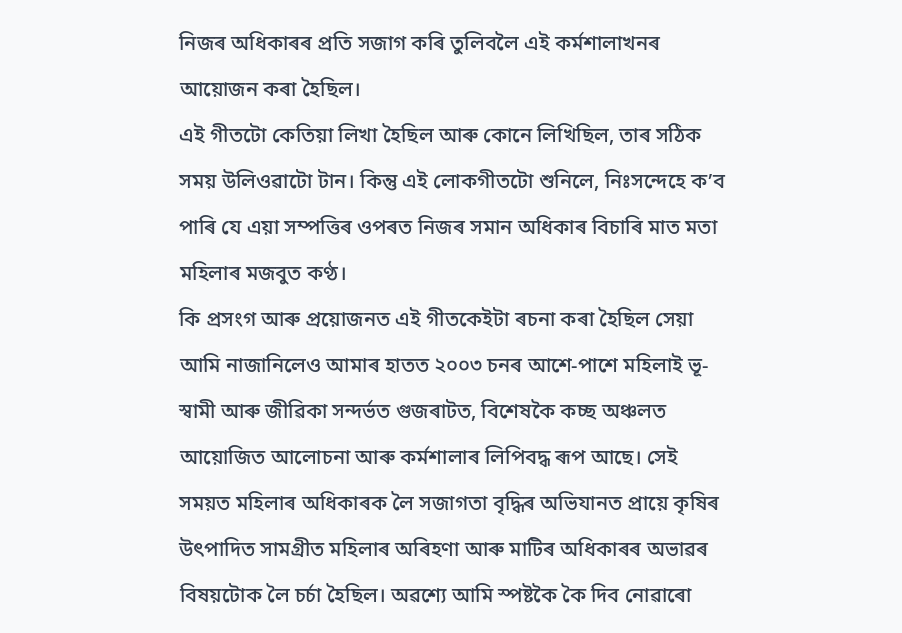নিজৰ অধিকাৰৰ প্ৰতি সজাগ কৰি তুলিবলৈ এই কৰ্মশালাখনৰ আয়োজন কৰা হৈছিল।
এই গীতটো কেতিয়া লিখা হৈছিল আৰু কোনে লিখিছিল, তাৰ সঠিক সময় উলিওৱাটো টান। কিন্তু এই লোকগীতটো শুনিলে, নিঃসন্দেহে ক’ব পাৰি যে এয়া সম্পত্তিৰ ওপৰত নিজৰ সমান অধিকাৰ বিচাৰি মাত মতা মহিলাৰ মজবুত কণ্ঠ।
কি প্ৰসংগ আৰু প্ৰয়োজনত এই গীতকেইটা ৰচনা কৰা হৈছিল সেয়া আমি নাজানিলেও আমাৰ হাতত ২০০৩ চনৰ আশে-পাশে মহিলাই ভূ-স্বামী আৰু জীৱিকা সন্দৰ্ভত গুজৰাটত, বিশেষকৈ কচ্ছ অঞ্চলত আয়োজিত আলোচনা আৰু কৰ্মশালাৰ লিপিবদ্ধ ৰূপ আছে। সেই সময়ত মহিলাৰ অধিকাৰক লৈ সজাগতা বৃদ্ধিৰ অভিযানত প্ৰায়ে কৃষিৰ উৎপাদিত সামগ্ৰীত মহিলাৰ অৰিহণা আৰু মাটিৰ অধিকাৰৰ অভাৱৰ বিষয়টোক লৈ চৰ্চা হৈছিল। অৱশ্যে আমি স্পষ্টকৈ কৈ দিব নোৱাৰো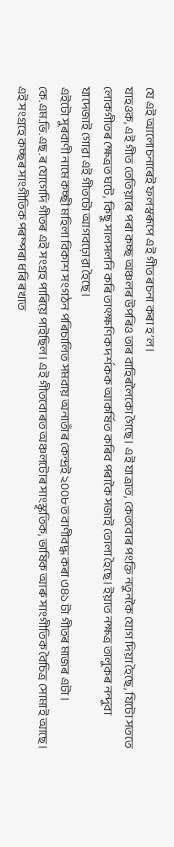যে এই আলোচনাৰেই ফলস্বৰূপে এই গীত ৰচনা কৰা হ’ল।
যাহওক, এই গীত তেতিয়াৰে পৰা কচ্ছ অঞ্চলৰ উপৰিও তাৰ বাহিৰলৈকো গৈছে। এই যাত্ৰাত, কেতবোৰ পংক্তি নতুনকৈ যোগ দিয়া হৈছে, যিটো সততে লোকগীতৰ ক্ষেত্ৰত ঘটে, কিছু সালসলনি কৰি তাৎক্ষণিক দৰ্শকক আকৰ্ষিত কৰিব পৰাকৈ সজাই তোলা হৈছে। ইয়াত নক্ষত্ৰ তালুকৰ নন্দুবা যাদেজাই গোৱা এই গীতটো আগবঢ়োৱা হৈছে।
এইটো সুৰবাণী নামে কচ্ছী মহিলা বিকাশ সংগঠন পৰিচালিত সমবায় অনাতাঁৰ কেন্দ্ৰই ২০০৮ত বাণীবদ্ধ কৰা ৩৪১ টা গীতৰ মাজৰ এটা। কে.এম.ভি.এছ.ৰ যোগেদি গীতৰ এই সংগ্ৰহ পাৰিয়ে পাইছিল। এই গীতবোৰত অঞ্চলটোৰ সাংস্কৃতিক, ভাষিক আৰু সাংগীতিক বৈচিত্ৰ সোমাই আছে। এই সংগ্ৰহে কচ্ছৰ সাংগীতিক পৰম্পৰা ধৰি ৰখাত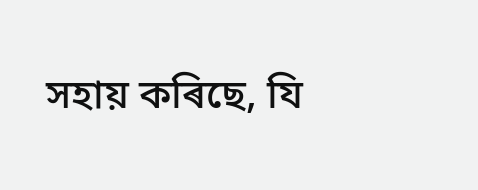সহায় কৰিছে, যি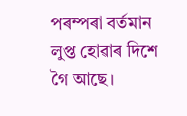পৰম্পৰা বৰ্তমান লুপ্ত হোৱাৰ দিশে গৈ আছে।